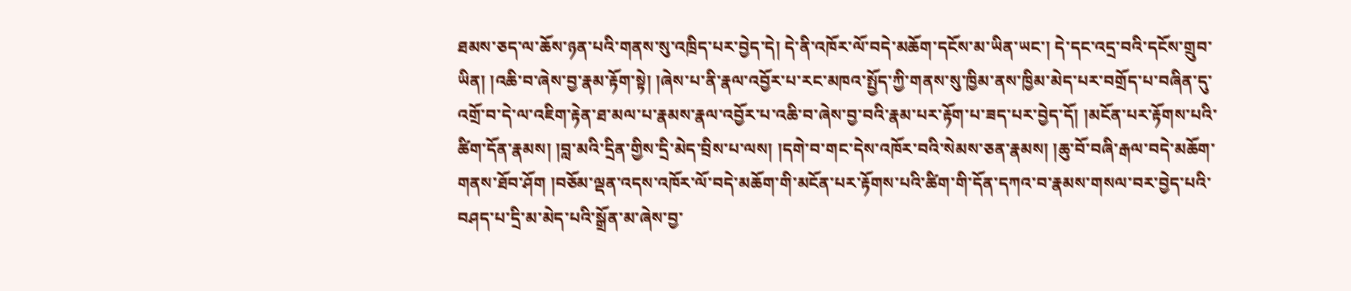ཐམས་ཅད་ལ་ཆོས་ཉན་པའི་གནས་སུ་འཁྲིད་པར་བྱེད་དེ། དེ་ནི་འཁོར་ལོ་བདེ་མཆོག་དངོས་མ་ཡིན་ཡང་། དེ་དང་འདྲ་བའི་དངོས་གྲུབ་ཡིན། །འཆི་བ་ཞེས་བྱ་རྣམ་རྟོག་སྟེ། །ཞེས་པ་ནི་རྣལ་འབྱོར་པ་རང་མཁའ་སྤྱོད་ཀྱི་གནས་སུ་ཁྱིམ་ནས་ཁྱིམ་མེད་པར་བགྲོད་པ་བཞིན་དུ་འགྲོ་བ་དེ་ལ་འཇིག་རྟེན་ཐ་མལ་པ་རྣམས་རྣལ་འབྱོར་པ་འཆི་བ་ཞེས་བྱ་བའི་རྣམ་པར་རྟོག་པ་ཟད་པར་བྱེད་དོ། །མངོན་པར་རྟོགས་པའི་ཚིག་དོན་རྣམས། །བླ་མའི་དྲིན་གྱིས་དྲི་མེད་བྲིས་པ་ལས། །དགེ་བ་གང་དེས་འཁོར་བའི་སེམས་ཅན་རྣམས། །ཆུ་བོ་བཞི་རྒལ་བདེ་མཆོག་གནས་ཐོབ་ཤོག །བཅོམ་ལྡན་འདས་འཁོར་ལོ་བདེ་མཆོག་གི་མངོན་པར་རྟོགས་པའི་ཚིག་གི་དོན་དཀའ་བ་རྣམས་གསལ་བར་བྱེད་པའི་བཤད་པ་དྲི་མ་མེད་པའི་སྒྲོན་མ་ཞེས་བྱ་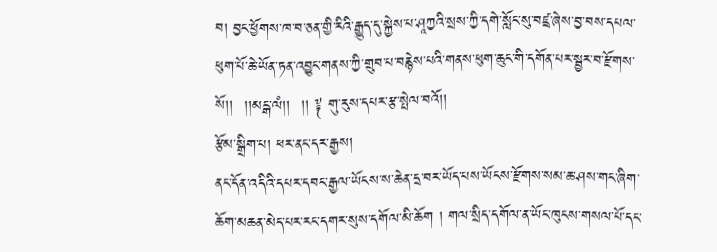བ། བྱང་ཕྱོགས་ཁ་བ་ཅན་གྱི་རིའི་རྒྱུད་དུ་སྐྱེས་པ་ཤཱཀྱའི་སྲས་ཀྱི་དགེ་སློང་སུ་བཛྲ་ཞེས་བྱ་བས་དཔལ་ཕུག་པོ་ཆེ་ཡོན་ཏན་འབྱུང་གནས་ཀྱི་གྲུབ་པ་བརྙེས་པའི་གནས་ཕུག་ཆུང་གི་དགོན་པར་སྦྱར་བ་རྫོགས་སོ།།  །།མངྒ་ལཾ།།  །། ༈ གུ་རུས་དཔར་རྩ་སྤེལ་བའོ།།
རྩོམ་སྒྲིག་པ། ཕར་ནང་དར་རྒྱས།
ནང་དོན་འདིའི་དཔར་དབང་རྒྱལ་ཡོངས་ས་ཆེན་དྲ་བར་ཡོད་པས་ཡོངས་རྫོགས་སམ་ཆ་ཤས་གང་ཞིག་ཆོག་མཆན་མེད་པར་རང་དགར་སུས་དགོལ་མི་ཆོག ། གལ་སྲིད་དགོལ་ན་ཡོང་ཁུངས་གསལ་པོ་དང་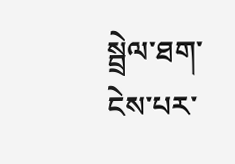སྦྲེལ་ཐག་ངེས་པར་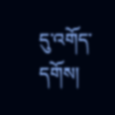དུ་འགོད་དགོས།